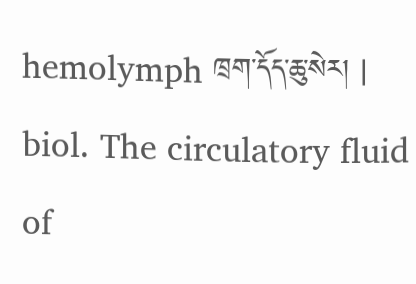hemolymph ཁྲག་དོད་ཆུ་སེར། | biol. The circulatory fluid of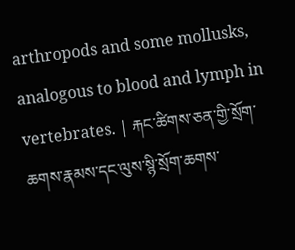arthropods and some mollusks, analogous to blood and lymph in vertebrates. | རྐང་ཚིགས་ཅན་གྱི་སྲོག་ཆགས་རྣམས་དང་ལུས་སྙི་སྲོག་ཆགས་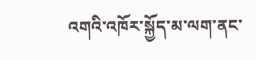འགའི་འཁོར་སྐྱོད་མ་ལག་ནང་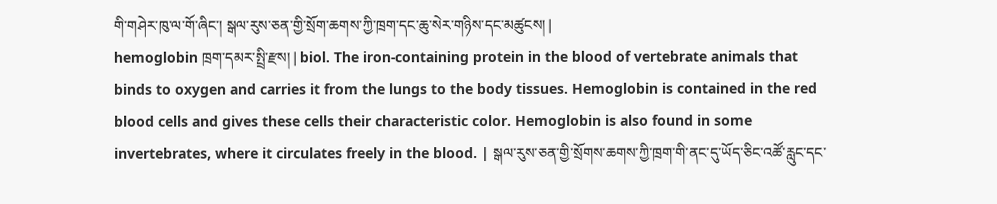གི་གཤེར་ཁུ་ལ་གོ་ཞིང་། སྒལ་རུས་ཅན་གྱི་སྲོག་ཆགས་ཀྱི་ཁྲག་དང་ཆུ་སེར་གཉིས་དང་མཚུངས། |
hemoglobin ཁྲག་དམར་སྤྲི་རྫས། | biol. The iron-containing protein in the blood of vertebrate animals that binds to oxygen and carries it from the lungs to the body tissues. Hemoglobin is contained in the red blood cells and gives these cells their characteristic color. Hemoglobin is also found in some invertebrates, where it circulates freely in the blood. | སྒལ་རུས་ཅན་གྱི་སྲོགས་ཆགས་ཀྱི་ཁྲག་གི་ནང་དུ་ཡོད་ཅིང་འཚོ་རླུང་དང་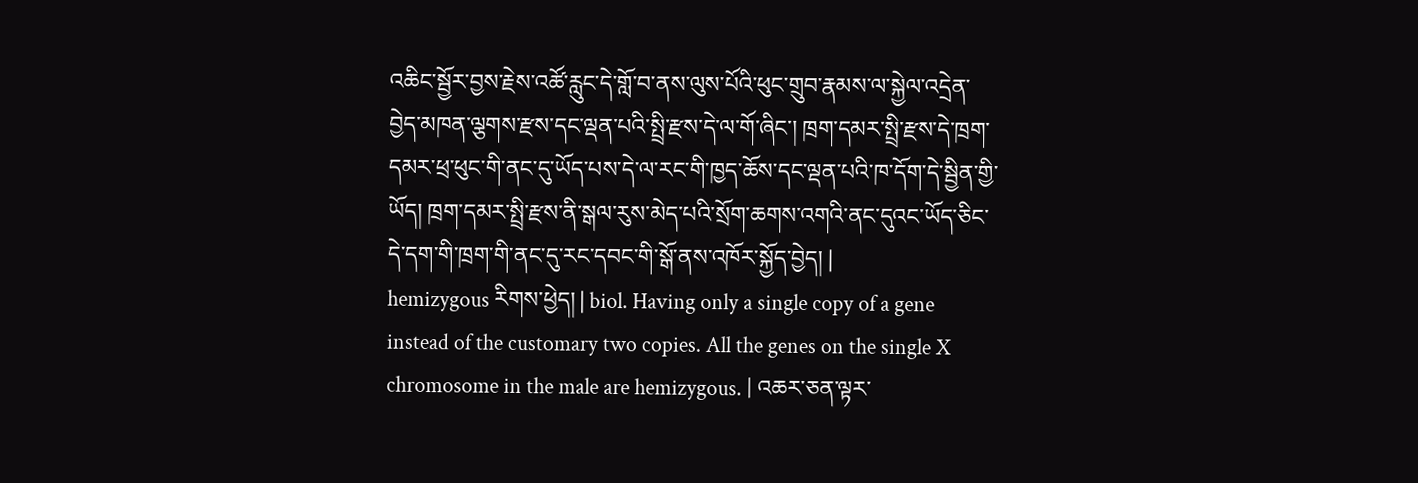འཆིང་སྦྱོར་བྱས་རྗེས་འཚོ་རླུང་དེ་གློ་བ་ནས་ལུས་པོའི་ཕུང་གྲུབ་རྣམས་ལ་སྐྱེལ་འདྲེན་བྱེད་མཁན་ལྕགས་རྫས་དང་ལྡན་པའི་སྤྲི་རྫས་དེ་ལ་གོ་ཞིང་། ཁྲག་དམར་སྤྲི་རྫས་དེ་ཁྲག་དམར་ཕྲ་ཕུང་གི་ནང་དུ་ཡོད་པས་དེ་ལ་རང་གི་ཁྱད་ཆོས་དང་ལྡན་པའི་ཁ་དོག་དེ་སྦྱིན་གྱི་ཡོད། ཁྲག་དམར་སྤྲི་རྫས་ནི་སྒལ་རུས་མེད་པའི་སྲོག་ཆགས་འགའི་ནང་དུའང་ཡོད་ཅིང་དེ་དག་གི་ཁྲག་གི་ནང་དུ་རང་དབང་གི་སྒོ་ནས་འཁོར་སྐྱོད་བྱེད། |
hemizygous རིགས་ཕྱེད། | biol. Having only a single copy of a gene instead of the customary two copies. All the genes on the single X chromosome in the male are hemizygous. | འཆར་ཅན་ལྟར་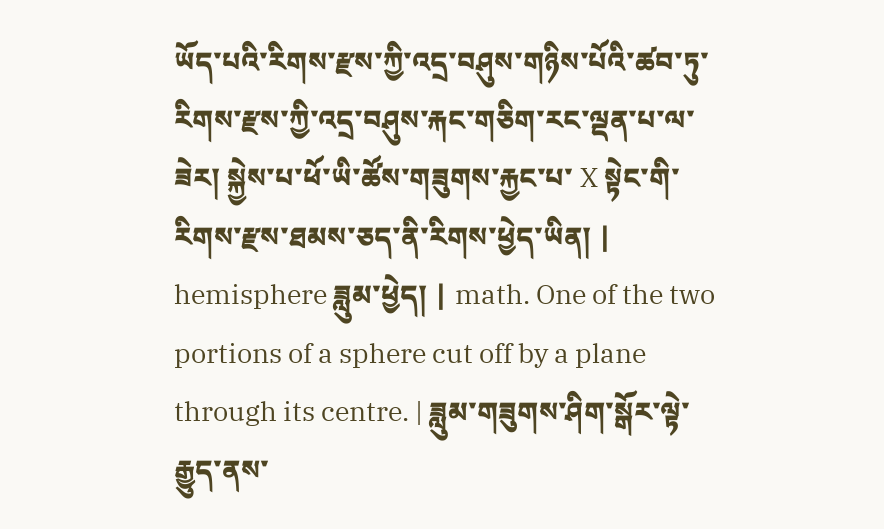ཡོད་པའི་རིགས་རྫས་ཀྱི་འདྲ་བཤུས་གཉིས་པོའི་ཚབ་ཏུ་རིགས་རྫས་ཀྱི་འདྲ་བཤུས་རྐང་གཅིག་རང་ལྡན་པ་ལ་ཟེར། སྐྱེས་པ་ཕོ་ཡི་ཚོས་གཟུགས་རྐྱང་པ་ X སྟེང་གི་རིགས་རྫས་ཐམས་ཅད་ནི་རིགས་ཕྱེད་ཡིན། |
hemisphere ཟླུམ་ཕྱེད། | math. One of the two portions of a sphere cut off by a plane through its centre. | ཟླུམ་གཟུགས་ཤིག་སྒོར་ལྟེ་རྒྱུད་ནས་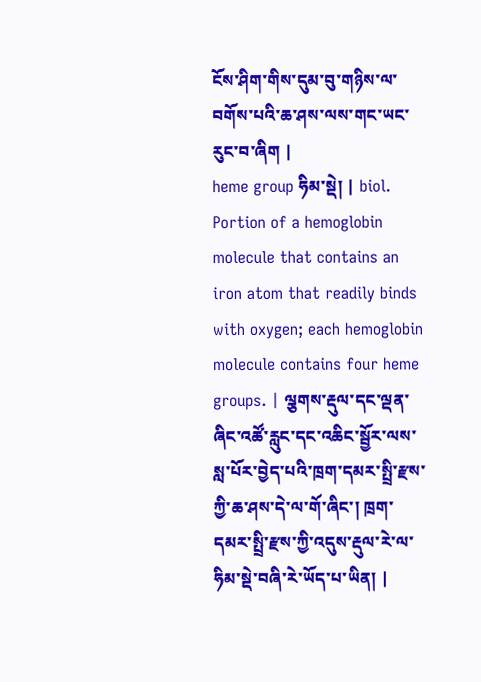ངོས་ཤིག་གིས་དུམ་བུ་གཉིས་ལ་བགོས་པའི་ཆ་ཤས་ལས་གང་ཡང་རུང་བ་ཞིག |
heme group ཧིམ་སྡེ། | biol. Portion of a hemoglobin molecule that contains an iron atom that readily binds with oxygen; each hemoglobin molecule contains four heme groups. | ལྕགས་རྡུལ་དང་ལྡན་ཞིང་འཚོ་རླུང་དང་འཆིང་སྦྱོར་ལས་སླ་པོར་བྱེད་པའི་ཁྲག་དམར་སྤྲི་རྫས་ཀྱི་ཆ་ཤས་དེ་ལ་གོ་ཞིང་། ཁྲག་དམར་སྤྲི་རྫས་ཀྱི་འདུས་རྡུལ་རེ་ལ་ཧིམ་སྡེ་བཞི་རེ་ཡོད་པ་ཡིན། |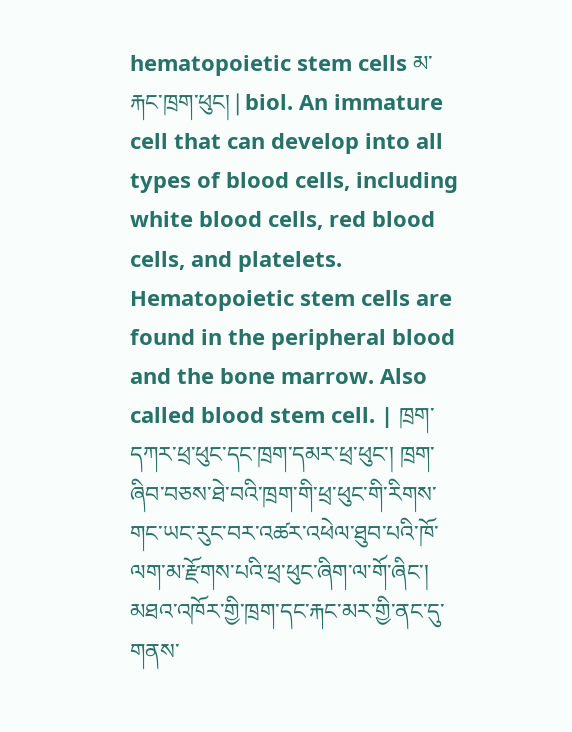hematopoietic stem cells མ་རྐང་ཁྲག་ཕུང། | biol. An immature cell that can develop into all types of blood cells, including white blood cells, red blood cells, and platelets. Hematopoietic stem cells are found in the peripheral blood and the bone marrow. Also called blood stem cell. | ཁྲག་དཀར་ཕྲ་ཕུང་དང་ཁྲག་དམར་ཕྲ་ཕུང་། ཁྲག་ཞིབ་བཅས་ཐེ་བའི་ཁྲག་གི་ཕྲ་ཕུང་གི་རིགས་གང་ཡང་རུང་བར་འཚར་འཕེལ་ཐུབ་པའི་ཁོ་ལག་མ་རྫོགས་པའི་ཕྲ་ཕུང་ཞིག་ལ་གོ་ཞིང་། མཐའ་འཁོར་གྱི་ཁྲག་དང་རྐང་མར་གྱི་ནང་དུ་གནས་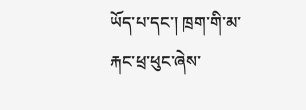ཡོད་པ་དང་། ཁྲག་གི་མ་རྐང་ཕྲ་ཕུང་ཞེས་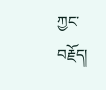ཀྱང་བརྗོད།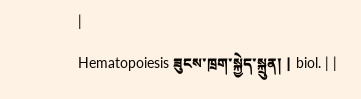|
Hematopoiesis ཟུངས་ཁྲག་སྐྱེད་སྐྲུན། | biol. | |